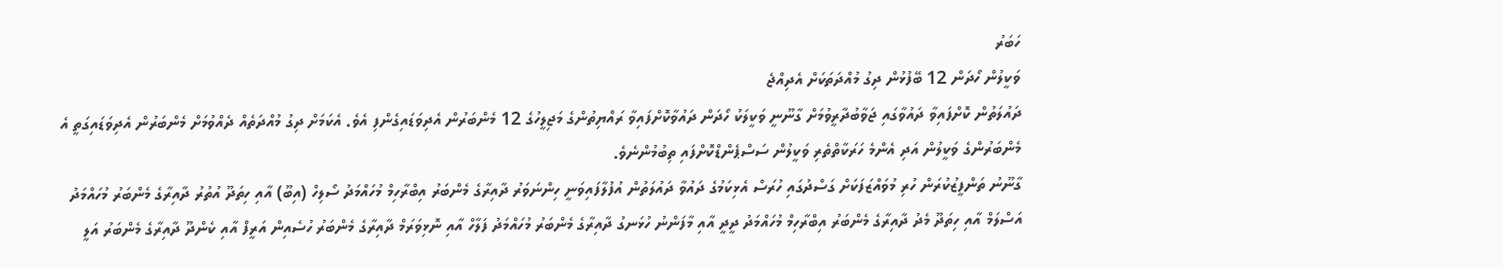ހަބަރު
ވަކީލުން ހޯދަން 12 ބޭފުޅުން ދިގު މުއްދަތަކަށް އެދިއްޖެ
ދައުލަތުން ކޮށްފައިވާ ދައުވާގައި ޖަވާބުދާރީވުމަށް ގާނޫނީ ވަކީލަކު ހޯދަން ދައުވާކޮށްފައިވާ ރައްޔިތުންގެ މަޖިލީހުގެ 12 މެންބަރުން އެދިވަޑައިގެންފި އެވެ. އެކަމަށް ދިގު މުއްދަތެއް ދެއްވުމަށް މެންބަރުން އެދިވަޑައިގަތީ އެ މެންބަރުންގެ ވަކީލުން އަދި އެންމެ ހަރަކާތްތެރި ވަކީލުން ސަސްޕެންޑްކޮށްފައި ތިބުމުންނެވެ.
ގާނޫނު ތަންފީޒުކުރަން ހުރި މުވައްޒަފަކަށް ގަސްދުގައި ހުރަސް އެޅިކަމުގެ ދައުވާ ދައުލަތުން އުފުލާފައިވަނީ ހިންނަވަރު ދާއިރާގެ މެންބަރު އިބްރާހިމް މުހައްމަދު ސޯލިހް (އިބޫ) އާއި ހިތަދޫ އުތުރު ދާއިރާގެ މެންބަރު މުހައްމަދު އަސްލަމް އާއި ހިތަދޫ މެދު ދާއިރާގެ މެންބަރު އިބްރާހިމް މުހައްމަދު ދީދީ އާއި މާފަންނު ހުޅަނގު ދާއިރާގެ މެންބަރު މުހައްމަދު ފަލާހް އާއި ނޮޅިވަރަމް ދާއިރާގެ މެންބަރު ހުސެއިން އަރީފް އާއި ކެންދޫ ދާއިރާގެ މެންބަރު އަލީ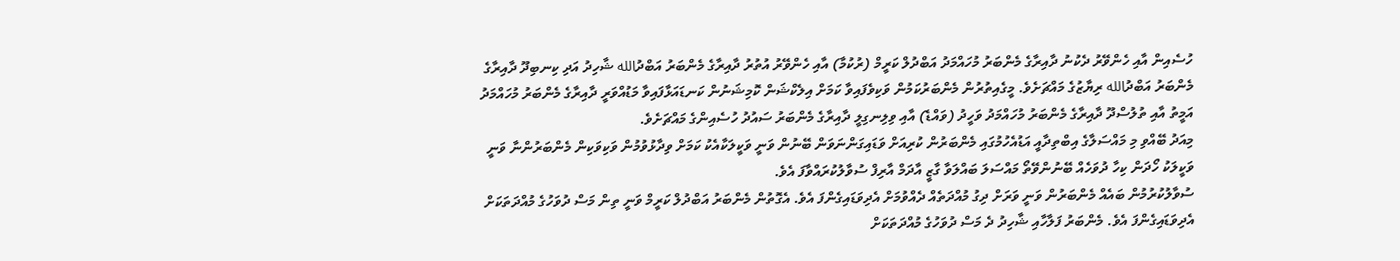ހުސެއިން އާއި ހެންވޭރު ދެކުނު ދާއިރާގެ މެންބަރު މުހައްމަދު އަބްދުލް ކަރީމް (ރުކުމާ) އާއި ހެންވޭރު އުތުރު ދާއިރާގެ މެންބަރު އަބްދުالله ޝާހިދު އަދި ކިނބިދޫ ދާއިރާގެ މެންބަރު އަބްދުالله ރިޔާޒުގެ މައްޗަށެވެ. މީގެއިތުރުން މެންބަރުކަމުން ވަކިވެފައިވާ ކަމަށް އިލެކްޝަން ކޮމިޝަނުން ކަނޑައަޅާފައިވާ މަޑުއްވަރީ ދާއިރާގެ މެންބަރު މުހައްމަދު އަމީތު އާއި ތުލުސްދޫ ދާއިރާގެ މެންބަރު މުހައްމަދު ވަހީދު (ވައްޑެ) އާއި ވިލިނގިލީ ދާއިރާގެ މެންބަރު ސައުދު ހުސެއިންގެ މައްޗަށެވެ.
މިއަދު ބޭއްވި މި މައްސަލާގެ އިބްތިދާއީ އަޑުއެހުމުގައި މެންބަރުން ކުރިއަށް ވަޑައިގަންނަވަން ބޭނުން ވަނީ ވަކީލަކާއެކު ކަމަށް ވިދާޅުވުމުން ވަކިވަކިން މެންބަރުންނާ ވަނީ ވަކީލަކު ހޯދަން ކިހާ ދުވަހެއް ބޭނުންވޭތޯ މައްސަލަ ބައްލަވާ ގާޒީ އާދަމް އާރިފް ސުވާލުކުރައްވާފަ އެވެ.
ސުވާލުކުރުމުން ބައެއް މެންބަރުން ވަނީ ވަރަށް ދިގު މުއްދަތެއް ދެއްވުމަށް އެދިވަޑައިގެންފަ އެވެ. އެގޮތުން މެންބަރު އަބްދުލް ކަރީމް ވަނީ ތިން މަސް ދުވަހުގެ މުއްދަތަކަށް އެދިވަޑައިގެންފަ އެވެ. މެންބަރު ފަލާހާއި ޝާހިދު ދެ މަސް ދުވަހުގެ މުއްދަތަކަށް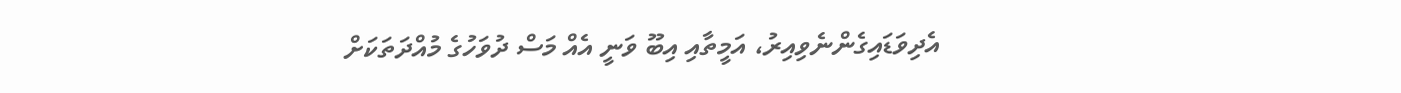އެދިވަޑައިގެންނެވިއިރު، އަމީތާއި އިބޫ ވަނީ އެއް މަސް ދުވަހުގެ މުއްދަތަކަށް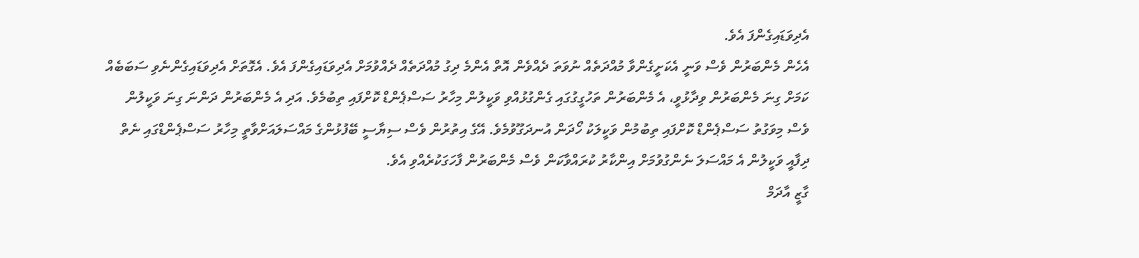އެދިވަޑައިގެންފަ އެވެ.
އެހެން މެންބަރުން ވެސް ވަނީ އެކަށީގެންވާ މުއްދަތެއް ނުވަތަ ދެއްވެން އޮތް އެންމެ ދިގު މުއްދަތެއް ދެއްވުމަށް އެދިވަޑައިގެންފަ އެވެ. އެގޮތަށް އެދިވަޑައިގެންނެވި ސަބަބެއް ކަމަށް ގިނަ މެންބަރުން ވިދާޅުވީ، އެ މެންބަރުން ތަހުގީގުގައި ގެންގުޅުއްވި ވަކީލުން މިހާރު ސަސްޕެންޑް ކޮށްފައި ތިބުމެވެ. އަދި އެ މެންބަރުން ދަންނަ ގިނަ ވަކީލުން ވެސް މިވަގުތު ސަސްޕެންޑް ކޮށްފައި ތިބުމުން ވަކީލަކު ހޯދަން އުނދަގޫވުމެވެ. އޭގެ އިތުރުން ވެސް ސިޔާސީ ބޭފުޅުންގެ މައްސަލައަށްވާތީ މިހާރު ސަސްޕެންޑްގައި ނެތް ދިފާއީ ވަކީލުން އެ މައްސަލަ ނެންގުވުމަށް އިންކާރު ކުރައްވާކަން ވެސް މެންބަރުން ފާހަގަކުރެއްވި އެވެ.
ގާޒީ އާދަމް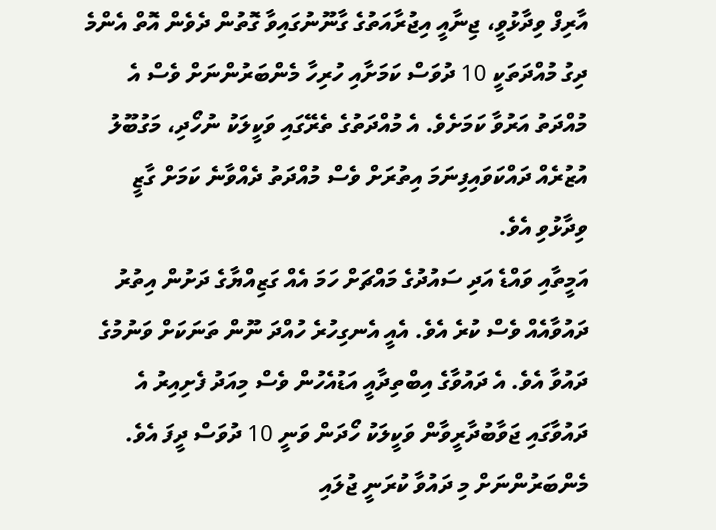އާރިފް ވިދާޅުވީ، ޖިނާއީ އިޖުރާއަތުގެ ގާނޫނުގައިވާ ގޮތުން ދެވެން އޮތް އެންމެ ދިގު މުއްދަތަކީ 10 ދުވަސް ކަމަށާއި ހުރިހާ މެންބަރުންނަށް ވެސް އެ މުއްދަތު އަރުވާ ކަމަށެވެ. އެ މުއްދަތުގެ ތެރޭގައި ވަކީލަކު ނުހޯދި، މަގުބޫލު އުޒުރެއް ދައްކަވައިފިނަމަ އިތުރަށް ވެސް މުއްދަތު ދެއްވާނެ ކަމަށް ގާޒީ ވިދާޅުވި އެވެ.
އަމީތާއި ވައްޑެ އަދި ސައުދުގެ މައްޗަށް ހަމަ އެއް ގަޒިއްޔާގެ ދަށުން އިތުރު ދައުވާއެއް ވެސް ކުރެ އެވެ. އެއީ އެނގިހުރެ ހުއްދަ ނޫން ތަނަކަށް ވަނުމުގެ ދައުވާ އެވެ. އެ ދައުވާގެ އިބްތިދާއީ އަޑުއެހުން ވެސް މިއަދު ފެށިއިރު އެ ދައުވާގައި ޖަވާބުދާރީވާން ވަކީލަކު ހޯދަން ވަނީ 10 ދުވަސް ދީފަ އެވެ.
މެންބަރުންނަށް މި ދައުވާ ކުރަނީ ޖުލައި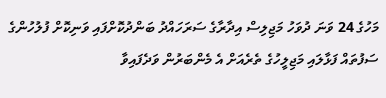މަހުގެ 24 ވަނަ ދުވަހު މަޖިލިސް އިދާރާގެ ސަރަހައްދު ބަންދުކޮށްފައި ވަނިކޮށް ފުލުހުންގެ ސަފުތައް ފަޅާލައި މަޖިލީހުގެ ތެރެއަށް އެ މެންބަރުން ވަދެފައިވާ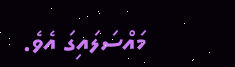މައްސަލައިގަ އެވެ.